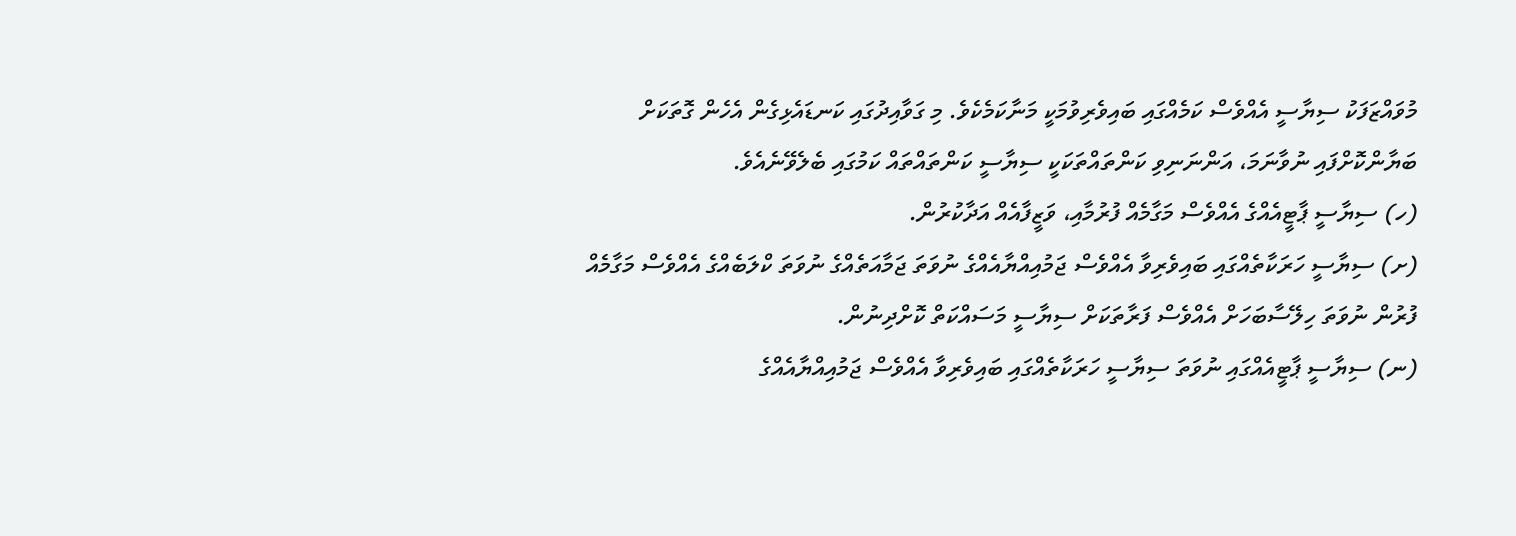މުވައްޒަފަކު ސިޔާސީ އެއްވެސް ކަމެއްގައި ބައިވެރިވުމަކީ މަނާކަމެކެވެ. މި ގަވާއިދުގައި ކަނޑައެޅިގެން އެހެން ގޮތަކަށް ބަޔާންކޮށްފައި ނުވާނަމަ، އަންނަނިވި ކަންތައްތަކަކީ ސިޔާސީ ކަންތައްތައް ކަމުގައި ބެލެވޭނެއެވެ.
(ހ) ސިޔާސީ ޕާޓީއެއްގެ އެއްވެސް މަގާމެއް ފުރުމާއި، ވަޒީފާއެއް އަދާކުރުން.
(ށ) ސިޔާސީ ހަރަކާތެއްގައި ބައިވެރިވާ އެއްވެސް ޖަމުއިއްޔާއެއްގެ ނުވަތަ ޖަމާއަތެއްގެ ނުވަތަ ކްލަބެއްގެ އެއްވެސް މަގާމެއް ފުރުން ނުވަތަ ހިލޭސާބަހަށް އެއްވެސް ފަރާތަކަށް ސިޔާސީ މަސައްކަތް ކޮށްދިނުން.
(ނ) ސިޔާސީ ޕާޓީއެއްގައި ނުވަތަ ސިޔާސީ ހަރަކާތެއްގައި ބައިވެރިވާ އެއްވެސް ޖަމުއިއްޔާއެއްގެ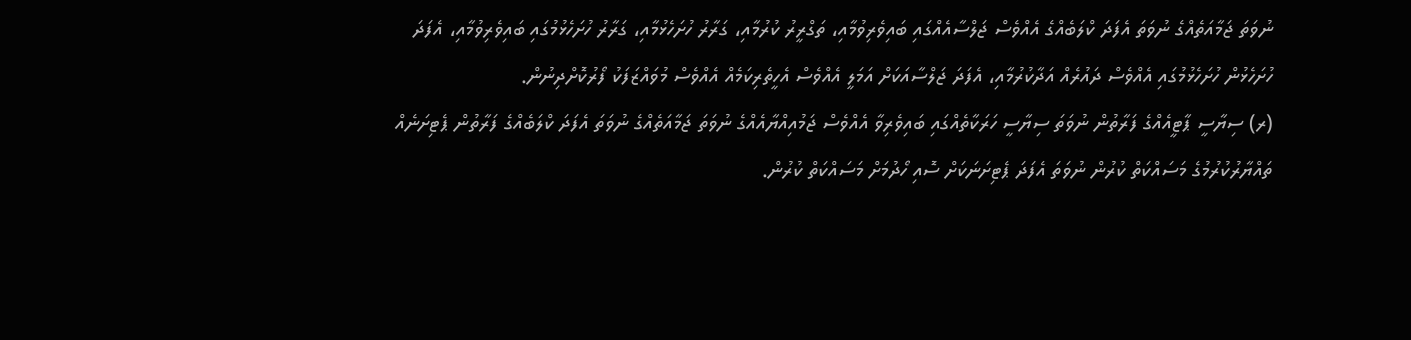ނުވަތަ ޖަމާއަތެއްގެ ނުވަތަ އެފަދަ ކްލަބެއްގެ އެއްވެސް ޖަލްސާއެއްގައި ބައިވެރިވުމާއި، ތަގްރީރު ކުރުމާއި، ގަރާރު ހުށަހެޅުމާއި، ގަރާރު ހުށަހެޅުމުގައި ބައިވެރިވުމާއި، އެފަދަ ހުށަހެޅުން ހުށަހެޅުމުގައި އެއްވެސް ދައުރެއް އަދާކުރުމާއި، އެފަދަ ޖަލްސާއަކަށް އަމަލީ އެއްވެސް އެހީތެރިކަމެއް އެއްވެސް މުވައްޒަފަކު ފޯރުކޮށްދިނުން.
(ރ) ސިޔާސީ ޕާޓީއެއްގެ ފަރާތުން ނުވަތަ ސިޔާސީ ހަރަކާތެއްގައި ބައިވެރިވާ އެއްވެސް ޖަމުއިއްޔާއެއްގެ ނުވަތަ ޖަމާއަތެއްގެ ނުވަތަ އެފަދަ ކްލަބެއްގެ ފަރާތުން ޕެޓިށަނެއް ތައްޔާރުކުރުމުގެ މަސައްކަތް ކުރުން ނުވަތަ އެފަދަ ޕެޓިށަނަކަށް ސޮއި ހޯދުމަށް މަސައްކަތް ކުރުން.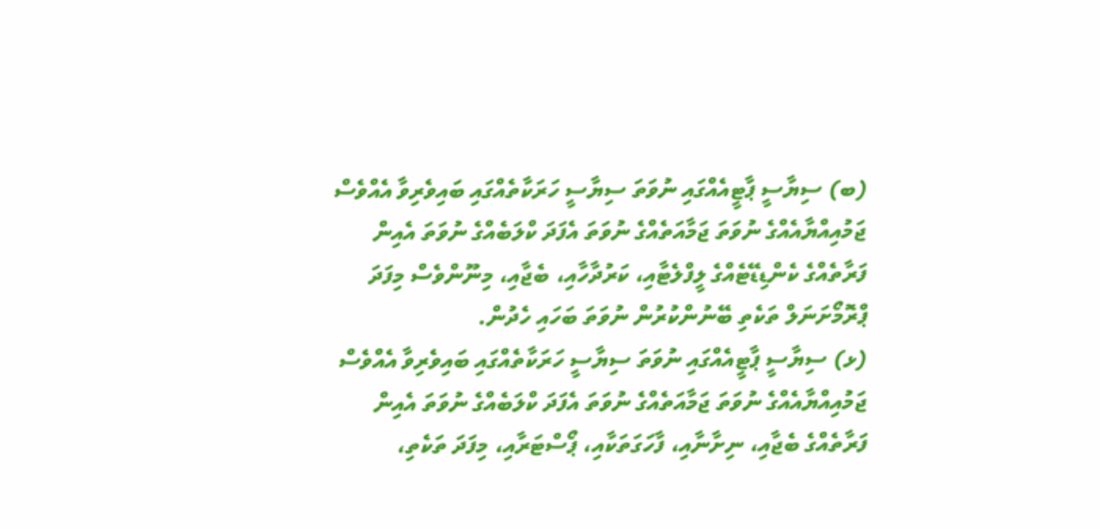(ބ) ސިޔާސީ ޕާޓީއެއްގައި ނުވަތަ ސިޔާސީ ހަރަކާތެއްގައި ބައިވެރިވާ އެއްވެސް ޖަމުއިއްޔާއެއްގެ ނުވަތަ ޖަމާއަތެއްގެ ނުވަތަ އެފަދަ ކްލަބެއްގެ ނުވަތަ އެއިން ފަރާތެއްގެ ކެންޑިޑޭޓެއްގެ ލީފްލެޓާއި، ކަރުދާހާއި، ބެޖާއި، މިނޫންވެސް މިފަދަ ޕްރޮމޯށަނަލް ތަކެތި ބޭނުންކުރުން ނުވަތަ ބަހައި ހެދުން.
(ޅ) ސިޔާސީ ޕާޓީއެއްގައި ނުވަތަ ސިޔާސީ ހަރަކާތެއްގައި ބައިވެރިވާ އެއްވެސް ޖަމުއިއްޔާއެއްގެ ނުވަތަ ޖަމާއަތެއްގެ ނުވަތަ އެފަދަ ކްލަބެއްގެ ނުވަތަ އެއިން ފަރާތެއްގެ ބެޖާއި، ނިށާނާއި، ފާހަގަތަކާއި، ޕޯސްޓަރާއި، މިފަދަ ތަކެތި،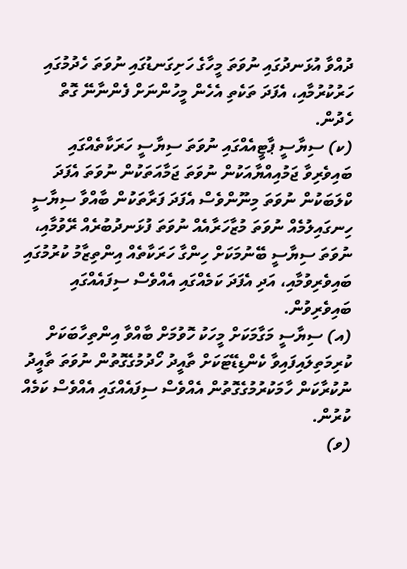ދުއްވާ އުޅަނދުގައި ނުވަތަ މީހާގެ ހަށިގަނޑުގައި ނުވަތަ ހެދުމުގައި ހަރުކުރުމާއި، އެފަދަ ތަކެތި އެހެން މީހުންނަށް ފެންނާނޭ ގޮތް ހެދުން.
(ކ) ސިޔާސީ ޕާޓީއެއްގައި ނުވަތަ ސިޔާސީ ހަރަކާތެއްގައި ބައިވެރިވާ ޖަމުއިއްޔާއަކުން ނުވަތަ ޖަމާއަތަކުން ނުވަތަ އެފަދަ ކްލަބަކުން ނުވަތަ މިނޫންވެސް އެފަދަ ފަރާތަކުން ބާއްވާ ސިޔާސީ ހިނގައިލުމެއް ނުވަތަ މުޒާހަރާއެއް ނުވަތަ ފުޅަނދުބުރެއް ރޭވުމާއި، ނުވަތަ ސިޔާސީ ބޭނުމަކަށް ހިންގާ ހަރަކާތެއް އިންތިޒާމު ކުރުމުގައި ބައިވެރިވުމާއި، އަދި އެފަދަ ކަމެއްގައި އެއްވެސް ސިފައެއްގައި ބައިވެރިވުން.
(އ) ސިޔާސީ މަގާމަކަށް މީހަކު ހޮވުމަށް ބާއްވާ އިންތިހާބަކަށް ކުރިމަތިލައިފައިވާ ކެންޑިޑޭޓަކަށް ތާއީދު ހޯދުމުގެގޮތުން ނުވަތަ ތާއީދު ނުކުރާކަން ހާމަކުރުމުގެގޮތުން އެއްވެސް ސިފައެއްގައި އެއްވެސް ކަމެއް ކުރުން.
(ވ)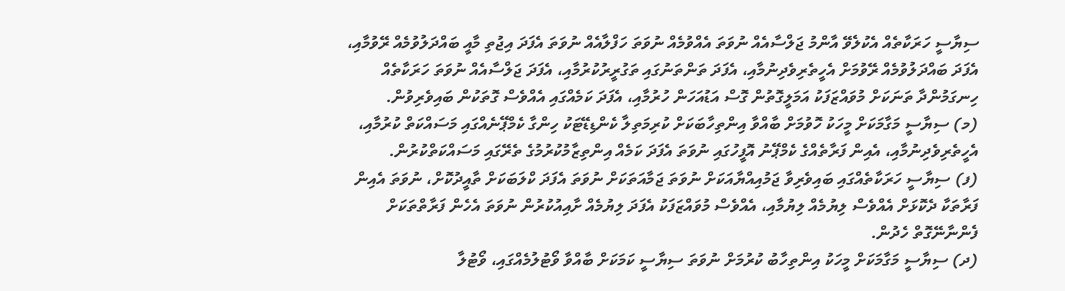ސިޔާސީ ހަރަކާތެއް އެކުލެވޭ އާންމު ޖަލްސާއެއް ނުވަތަ އެއްވުމެއް ނުވަތަ ހަފްލާއެއް ނުވަތަ އެފަދަ އިޖުތި މާއީ ބައްދަލުވުމެއް ރޭވުމާއި، އެފަދަ ބައްދަލުވުމެއް ރޭވުމަށް އެހީތެރިވެދިނުމާއި، އެފަދަ ތަންތަނުގައި ތަގުރީރުކުރުމާއި، އެފަދަ ޖަލްސާއެއް ނުވަތަ ހަރަކާތެއް ހިނގަމުންދާ ތަނަކަށް މުވައްޒަފަކު އަމަލީގޮތުން ގޮސް އަޑުއަހަން ހުރުމާއި، އެފަދަ ކަމެއްގައި އެއްވެސް ގޮތަކުން ބައިވެރިވުން.
(މ) ސިޔާސީ މަގާމަކަށް މީހަކު ހޮވުމަށް ބާއްވާ އިންތިހާބަކަށް ކުރިމަތިލާ ކެންޑިޑޭޓަކު ހިންގާ ކެމްޕޭނެއްގައި މަސައްކަތް ކުރުމާއި، އެހީތެރިވެދިނުމާއި، އެއިން ފަރާތެއްގެ ކެމްޕޭނު އޮފީހުގައި ނުވަތަ އެފަދަ ކަމެއް އިންތިޒާމުކުރުމުގެ ތެރޭގައި މަސައްކަތްކުރުން.
(ފ) ސިޔާސީ ހަރަކާތެއްގައި ބައިވެރިވާ ޖަމުއިއްޔާއަކަށް ނުވަތަ ޖަމާއަތަކަށް ނުވަތަ އެފަދަ ކްލަބަކަށް ތާއީދުކޮށް، ނުވަތަ އެއިން ފަރާތަކާ ދެކޮޅަށް އެއްވެސް ލިޔުމެއް ލިޔުމާއި، އެއްވެސް މުވައްޒަފަކު އެފަދަ ލިޔުމެއް ށާއިއުކުރުން ނުވަތަ އެހެން ފަރާތްތަކަށް ފެންނާނޭގޮތް ހެދުން.
(ދ) ސިޔާސީ މަގާމަކަށް މީހަކު އިންތިހާބު ކުރުމަށް ނުވަތަ ސިޔާސީ ކަމަކަށް ބާއްވާ ވޯޓުލުމެއްގައި، ވޯޓުލާ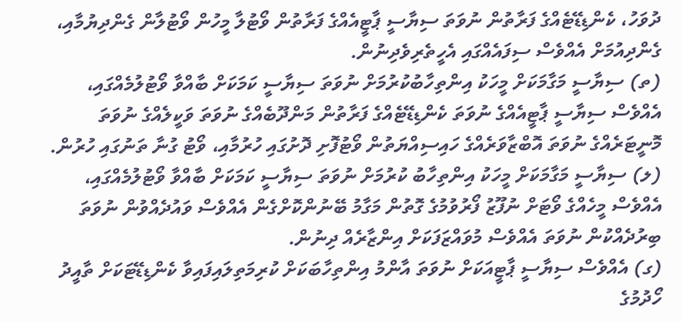ދުވަހު، ކެންޑިޑޭޓެއްގެ ފަރާތުން ނުވަތަ ސިޔާސީ ޕާޓީއެއްގެ ފަރާތުން ވޯޓުލާ މީހުން ވޯޓުލާން ގެންދިޔުމާއި، ގެންދިއުމަށް އެއްވެސް ސިފައެއްގައި އެހީތެރިވެދިނުން.
(ތ) ސިޔާސީ މަގާމަކަށް މީހަކު އިންތިހާބުކުރުމަށް ނުވަތަ ސިޔާސީ ކަމަކަށް ބާއްވާ ވޯޓުލުމެއްގައި، އެއްވެސް ސިޔާސީ ޕާޓީއެއްގެ ނުވަތަ ކެންޑިޑޭޓެއްގެ ފަރާތުން މަންދޫބެއްގެ ނުވަތަ ވަކީލެއްގެ ނުވަތަ މޮނީޓަރެއްގެ ނުވަތަ އޮބްޒާވަރެއްގެ ހައިސިއްޔަތުން ވޯޓުފޮށި ދޮށުގައި ހުރުމާއި، ވޯޓު ގުނާ ތަނުގައި ހުރުން.
(ލ) ސިޔާސީ މަގާމަކަށް މީހަކު އިންތިހާބު ކުރުމަށް ނުވަތަ ސިޔާސީ ކަމަކަށް ބާއްވާ ވޯޓުލުމެއްގައި، އެއްވެސް މީހެއްގެ ވޯޓަށް ނުފޫޒު ފޯރުވުމުގެ ގޮތުން މަގާމު ބޭނުންކޮށްގެން އެއްވެސް ވައުދެއްވުން ނުވަތަ ބިރުދެއްކުން ނުވަތަ އެއްވެސް މުވައްޒަފަކަށް އިންޒާރެއް ދިނުން.
(ގ) އެއްވެސް ސިޔާސީ ޕާޓީއަކަށް ނުވަތަ އާންމު އިންތިހާބަކަށް ކުރިމަތިލައިފައިވާ ކެންޑިޑޭޓަކަށް ތާއީދު ހޯދުމުގެ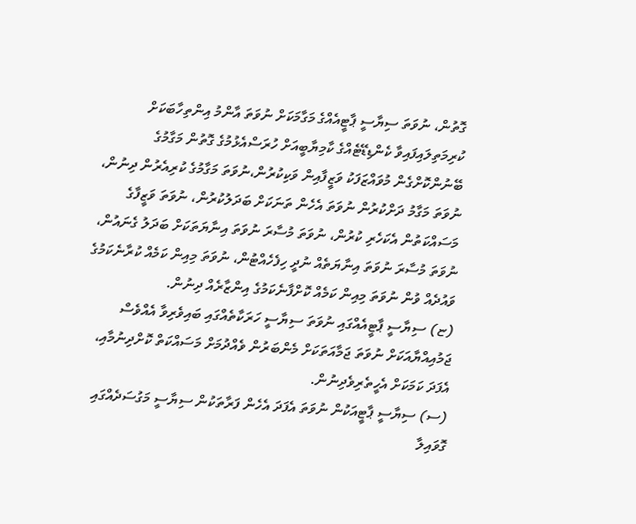ގޮތުން، ނުވަތަ ސިޔާސީ ޕާޓީއެއްގެ މަގާމަކަށް ނުވަތަ އާންމު އިންތިހާބަކަށް ކުރިމަތިލައިފައިވާ ކެންޑިޑޭޓެއްގެ ކާމިޔާބީއަށް ހުރަސްއެޅުމުގެ ގޮތުން މަގާމުގެ ބޭނުންކޮށްގެން މުވައްޒަފަކު ވަޒީފާއިން ވަކިކުރުން،ނުވަތަ މަގާމުގެ ކުރިއެރުން ދިނުން، ނުވަތަ މަގާމު ދަށްކުރުން ނުވަތަ އެހެން ތަނަކަށް ބަދަލުކުރުން، ނުވަތަ ވަޒީފާގެ މަސައްކަތުން އެކަހެރި ކުރުން، ނުވަތަ މުސާރަ ނުވަތަ އިނާޔަތަކަށް ބަދަލު ގެނައުން، ނުވަތަ މުސާރަ ނުވަތަ އިނާޔަތެއް ނުދީ ހިފެހެއްޓުން، ނުވަތަ މިއިން ކަމެއް ކުރާނެކަމުގެ ވައުދެއް ވުން ނުވަތަ މިއިން ކަމެއް ކޮށްފާނެކަމުގެ އިންޒާރެއް ދިނުން.
(ޏ) ސިޔާސީ ޕާޓީއެއްގައި ނުވަތަ ސިޔާސީ ހަރަކާތެއްގައި ބައިވެރިވާ އެއްވެސް ޖަމުއިއްޔާއަކަށް ނުވަތަ ޖަމާއަތަކަށް މެންބަރުން ވެއްދުމަށް މަސައްކަތް ކޮށްދިނުމާއި، އެފަދަ ކަމަކަށް އެހީތެރިވެދިނުން.
(ސ) ސިޔާސީ ޕާޓީއަކުން ނުވަތަ އެފަދަ އެހެން ފަރާތަކުން ސިޔާސީ މަގުސަދެއްގައި ގޮވައިލާ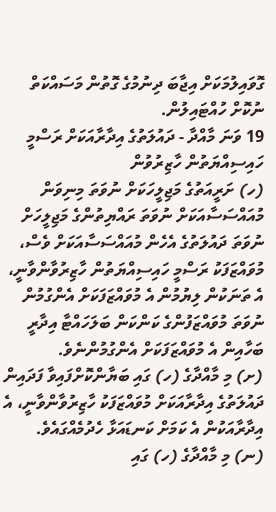ގޮވައިލުމަކަށް އިޖާބަ ދިނުމުގެ ގޮތުން މަސައްކަތް ނުކޮށް ހުއްޓައިލުން.
19 ވަނަ މާއްދާ - ދައުލަތުގެ އިދާރާއަކަށް ރަސްމީ ހައިސިއްޔަތުން ހާޒިރުވުން
(ހ) ށަރީއަތުގެ މަޖިލީހަކަށް ނުވަތަ މިނިވަން މުއައްސަސާއަކަށް ނުވަތަ ރައްޔިތުންގެ މަޖިލީހަށް ނުވަތަ ދައުލަތުގެ އެހެން މުއައްސަސާއަކަށް ވެސް، މުވައްޒަފަކު ރަސްމީ ހައިސިއްޔަތުން ހާޒިރުވާންވާނީ، އެ ތަނަކުން ލިޔުމުން އެ މުވައްޒަފަކަށް އެންގުމުން ނުވަތަ މުވައްޒަފުންގެ ކަންކަން ބަލަހައްޓާ އިދާރީ ބަހާއިން އެ މުވައްޒަފަކަށް އެންގުމުންނެވެ.
(ށ) މި މާއްދާގެ (ހ) ގައި ބަޔާންކޮށްފައިވާ ފަދައިން ދައުލަތުގެ އިދާރާއަކަށް މުވައްޒަފަކު ހާޒިރުވާންވާނީ، އެ އިދާރާއަކުން އެ ކަމަށް ކަނޑައަޅާ ހެދުމެއްގައެވެ.
(ނ) މި މާއްދާގެ (ހ) ގައި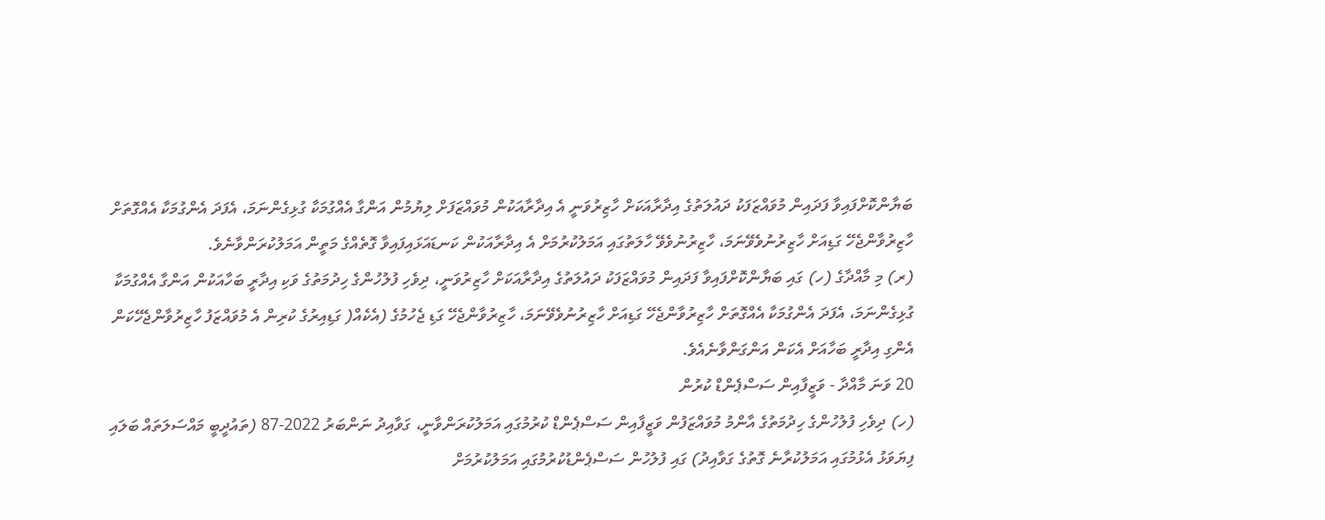ބަޔާންކޮށްފައިވާ ފަދައިން މުވައްޒަފަކު ދައުލަތުގެ އިދާރާއަކަށް ހާޒިރުވަނީ އެ އިދާރާއަކުން މުވައްޒަފަށް ލިޔުމުން އަންގާ އެއްގުމަކާ ގުޅިގެންނަމަ، އެފަދަ އެންގުމަކާ އެއްގޮތަށް ހާޒިރުވާންޖެހޭ ގަޑިއަށް ހާޒިރުނުވެވޭނަމަ، ހާޒިރުނުވެވޭ ހާލަތުގައި އަމަލުކުރުމަށް އެ އިދާރާއަކުން ކަނޑައަޅައިފައިވާ ގޮތެއްގެ މަތީން އަމަލުކުރަންވާނެވެ.
(ރ) މި މާއްދާގެ (ހ) ގައި ބަޔާންކޮށްފައިވާ ފަދައިން މުވައްޒަފަކު ދައުލަތުގެ އިދާރާއަކަށް ހާޒިރުވަނީ، ދިވެހި ފުލުހުންގެ ހިދުމަތުގެ ވަކި އިދާރީ ބަހާއަކުން އަންގާ އެއްގުމަކާ ގުޅިގެންނަމަ، އެފަދަ އެންގުމަކާ އެއްގޮތަށް ހާޒިރުވާންޖެހޭ ގަޑިއަށް ހާޒިރުނުވެވޭނަމަ، ހާޒިރުވާންޖެހޭ ގަޑި ޖެހުމުގެ (އެކެއް( ގަޑިއިރުގެ ކުރިން އެ މުވައްޒަފު ހާޒިރުވާންޖެހޭކަން އެންގި އިދާރީ ބަހާއަށް އެކަން އަންގަންވާނެއެވެ.
20 ވަނަ މާއްދާ - ވަޒީފާއިން ސަސްޕެންޑް ކުރުން
(ހ) ދިވެހި ފުލުހުންގެ ހިދުމަތުގެ އާންމު މުވައްޒަފުން ވަޒީފާއިން ސަސްޕެންޑް ކުރުމުގައި އަމަލުކުރަންވާނީ، ގަވާއިދު ނަންބަރު 2022-87 (ތައުދީބީ މައްސަލަތައް ބަލައި ފިޔަވަޅު އެޅުމުގައި އަމަލުކުރާނެ ގޮތުގެ ގަވާއިދު) ގައި ފުލުހުން ސަސްޕެންޑުކުރުމުގައި އަމަލުކުރުމަށް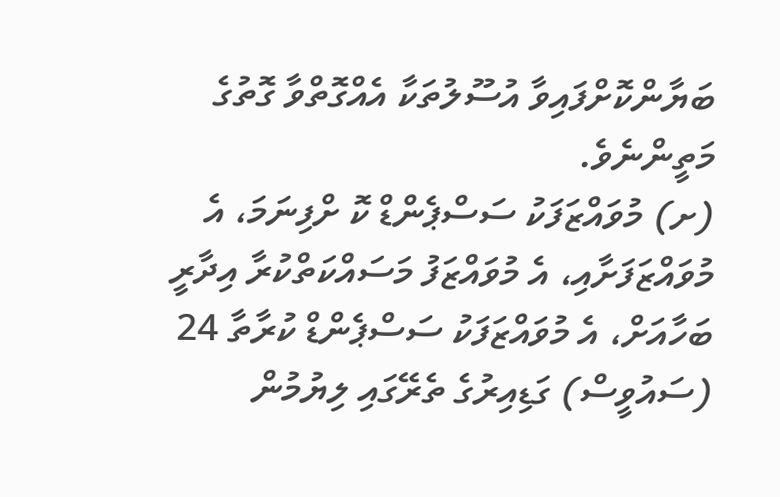ބަޔާންކޮށްފައިވާ އުސޫލުތަކާ އެއްގޮތްވާ ގޮތުގެ މަތީންނެވެ.
(ށ) މުވައްޒަފަކު ސަސްޕެންޑް ކޮ ށްފިނަމަ، އެ މުވައްޒަފަށާއި، އެ މުވައްޒަފު މަސައްކަތްކުރާ އިދާރީ ބަހާއަށް، އެ މުވައްޒަފަކު ސަސްޕެންޑް ކުރާތާ 24 (ސައުވީސް) ގަޑިއިރުގެ ތެރޭގައި ލިޔުމުން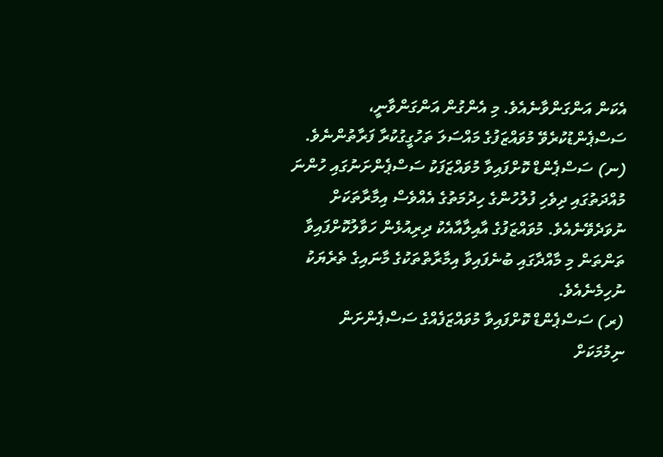އެކަން އަންގަންވާނެއެވެ. މި އެންގުން އަންގަންވާނީ، ސަސްޕެންޑުކުރެވޭ މުވައްޒަފުގެ މައްސަލަ ތަހުގީގުކުރާ ފަރާތުންނެވެ.
(ނ) ސަސްޕެންޑް ކޮށްފައިވާ މުވައްޒަފަކު ސަސްޕެންށަނުގައި ހުންނަ މުއްދަތުގައި ދިވެހި ފުލުހުންގެ ހިދުމަތުގެ އެއްވެސް އިމާރާތަކަށް ނުވަދެވޭނެއެވެ. މުވައްޒަފުގެ އާއިލާއާއެކު ދިރިއުޅެން ހަވާލުކޮށްފައިވާ ތަންތަން މި މާއްދާގައި ބުނެފައިވާ އިމާރާތްތަކުގެ މާނައިގެ ތެރެޔަކު ނުހިމެނެއެވެ.
(ރ) ސަސްޕެންޑް ކޮށްފައިވާ މުވައްޒަފެއްގެ ސަސްޕެންށަން ނިމުމަކަށް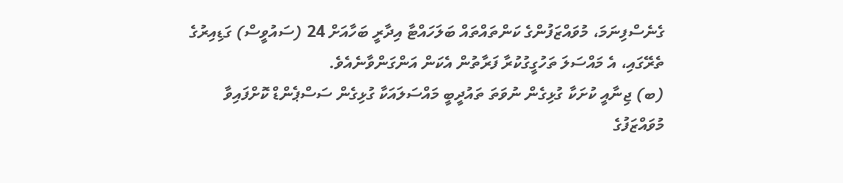ގެނެސްފިނަމަ، މުވައްޒަފުންގެ ކަންތައްތައް ބަލަހައްޓާ އިދާރީ ބަހާއަށް 24 (ސައުވީސް) ގަޑިއިރުގެ ތެރޭގައި، އެ މައްސަލަ ތަހުގީގުކުރާ ފަރާތުން އެކަން އަންގަންވާނެއެވެ.
(ބ) ޖިނާއީ ކުށަކާ ގުޅިގެން ނުވަތަ ތައުދީބީ މައްސަލައަކާ ގުޅިގެން ސަސްޕެންޑް ކޮށްފައިވާ މުވައްޒަފުގެ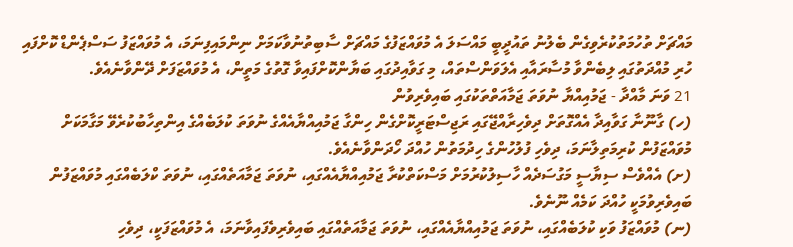މައްޗަށް ތުހުމަތުކުރެވިގެން ބެލުނު ތައުދީބީ މައްސަލަ އެ މުވައްޒަފުގެ މައްޗަށް ސާބިތުނުވާކަމަށް ނިންމައިފިނަމަ، އެ މުވައްޒަފު ސަސްޕެންޑް ކޮށްފައި ހުރި މުއްދަތުގައި ލިބެންވާ މުސާރައާއި އެލަވަންސްތައް، މި ގަވާއިދުގައި ބަޔާންކޮށްފައިވާ ގޮތުގެ މަތީން، އެ މުވައްޒަފަށް ދޭންވާނެއެވެ.
21 ވަނަ މާއްދާ - ޖަމުއިއްޔާ ނުވަތަ ޖަމާއަތްތަކުގައި ބައިވެރިވުން
(ހ) ގާނޫނާ ގަވާއިދާ އެއްގޮތަށް ދިވެހިރާއްޖޭގައި ރަޖިސްޓަރީކޮށްގެން ހިންގާ ޖަމުއިއްޔާއެއްގެ ނުވަތަ ކުލަބެއްގެ އިންތިހާބުކުރެވޭ މަގާމަކަށް މުވައްޒަފުން ކުރިމަތިލާނަމަ، ދިވެހި ފުލުހުންގެ ހިދުމަތުން ހުއްދަ ހޯދަންވާނެއެވެ.
(ށ) އެއްވެސް ސިޔާސީ މަގުސަދެއް ހާސިލުކުރުމަށް މަސްކަތްކުރާ ޖަމުއިއްޔާއެއްގައި، ނުވަތަ ޖަމާއަތެއްގައި، ނުވަތަ ކްލަބެއްގައި މުވައްޒަފުން ބައިވެރިވުމަކީ ހުއްދަ ކަމެއް ނޫނެވެ.
(ނ) މުވައްޒަފު ވަކި ކުލަބެއްގައި، ނުވަތަ ޖަމުއިއްޔާއެއްގައި، ނުވަތަ ޖަމާއަތެއްގައި ބައިވެރިވެފައިވާނަމަ، އެ މުވައްޒަފަކީ، ދިވެހި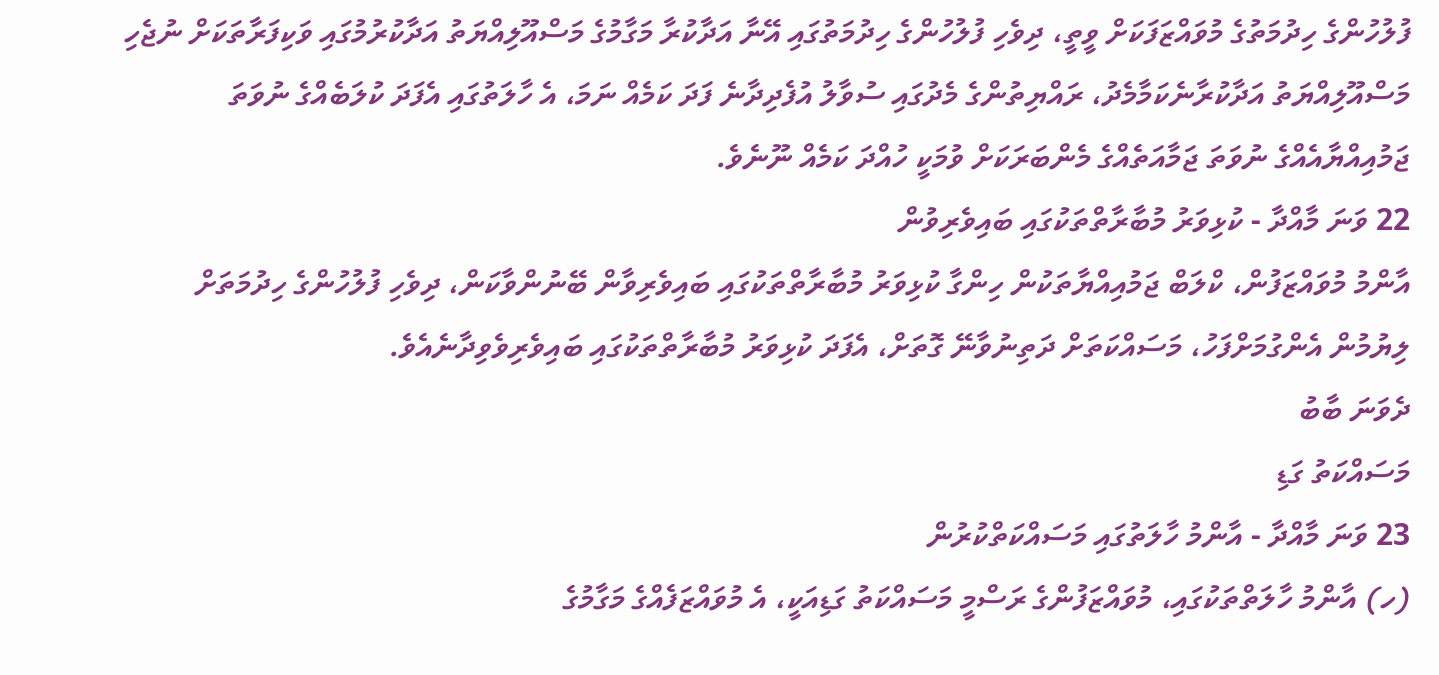ފުލުހުންގެ ހިދުމަތުގެ މުވައްޒަފަކަށް ވީތީ، ދިވެހި ފުލުހުންގެ ހިދުމަތުގައި އޭނާ އަދާކުރާ މަގާމުގެ މަސްއޫލިއްޔަތު އަދާކުރުމުގައި ވަކިފަރާތަކަށް ނުޖެހި މަސްއޫލިއްޔަތު އަދާކުރާނެކަމާމެދު، ރައްޔިތުންގެ މެދުގައި ސުވާލު އުފެދިދާނެ ފަދަ ކަމެއް ނަމަ، އެ ހާލަތުގައި އެފަދަ ކުލަބެއްގެ ނުވަތަ ޖަމުއިއްޔާއެއްގެ ނުވަތަ ޖަމާއަތެއްގެ މެންބަރަކަށް ވުމަކީ ހުއްދަ ކަމެއް ނޫނެވެ.
22 ވަނަ މާއްދާ - ކުޅިވަރު މުބާރާތްތަކުގައި ބައިވެރިވުން
އާންމު މުވައްޒަފުން، ކްލަބް ޖަމުއިއްޔާތަކުން ހިންގާ ކުޅިވަރު މުބާރާތްތަކުގައި ބައިވެރިވާން ބޭނުންވާކަން، ދިވެހި ފުލުހުންގެ ހިދުމަތަށް ލިޔުމުން އެންގުމަށްފަހު، މަސައްކަތަށް ދަތިނުވާނޭ ގޮތަށް، އެފަދަ ކުޅިވަރު މުބާރާތްތަކުގައި ބައިވެރިވެވިދާނެއެވެ.
ދެވަނަ ބާބު
މަސައްކަތު ގަޑި
23 ވަނަ މާއްދާ - އާންމު ހާލަތުގައި މަސައްކަތްކުރުން
(ހ) އާންމު ހާލަތްތަކުގައި، މުވައްޒަފުންގެ ރަސްމީ މަސައްކަތު ގަޑިއަކީ، އެ މުވައްޒަފެއްގެ މަގާމުގެ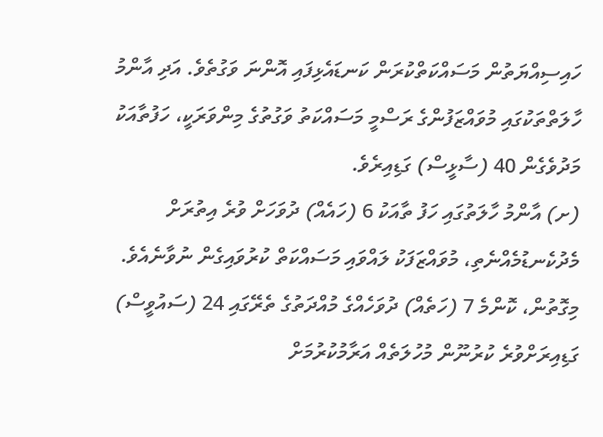ހައިސިއްޔަތުން މަސައްކަތްކުރަން ކަނޑައެޅިފައި އޮންނަ ވަގުތެވެ. އަދި އާންމު ހާލަތްތަކުގައި މުވައްޒަފުންގެ ރަސްމީ މަސައްކަތު ވަގުތުގެ މިންވަރަކީ، ހަފުތާއަކު މަދުވެގެން 40 (ސާޅީސް) ގަޑިއިރެވެ.
(ށ) އާންމު ހާލަތުގައި ހަފު ތާއަކު 6 (ހައެއް) ދުވަހަށް ވުރެ އިތުރަށް މެދުކެނޑުމެއްނެތި، މުވައްޒަފަކު ލައްވައި މަސައްކަތް ކުރުވައިގެން ނުވާނެއެވެ. މިގޮތުން، ކޮންމެ 7 (ހަތެއް) ދުވަހެއްގެ މުއްދަތުގެ ތެރޭގައި 24 (ސައުވީސް) ގަޑިއިރަށްވުރެ ކުރުނޫން މުހުލަތެއް އަރާމުކުރުމަށް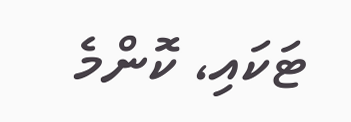ޓަކައި، ކޮންމެ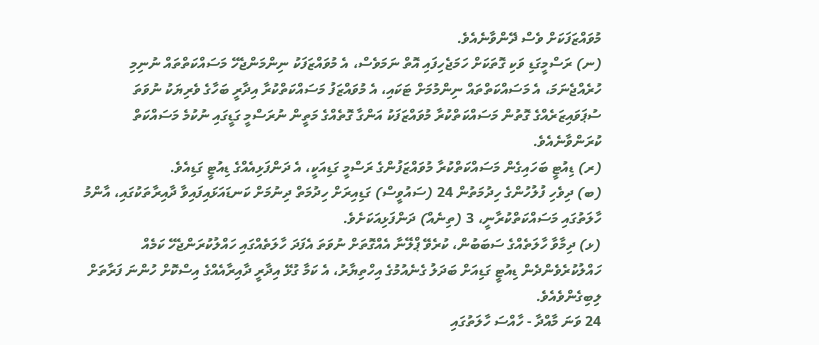މުވައްޒަފަކަށް ވެސް ދޭންވާނެއެވެ.
(ނ) ރަސްމީގަޑި ވަކި ގޮތަކަށް ހަމަޖެހިފައި އޮތް ނަމަވެސް، އެ މުވައްޒަފަކު ނިންމަންޖެހޭ މަސައްކަތްތައް ނުނިމި ހުރެއްޖެނަމަ، އެ މަސައްކަތްތައް ނިންމުމަށް ޓަކައި، އެ މުވައްޒަފު މަސައްކަތްކުރާ އިދާރީ ބަހާގެ ވެރިޔަކު ނުވަތަ ސުޕަވައިޒަރެއްގެ ގޮތުން މަސައްކަތްކުރާ މުވައްޒަފަކު އަންގާ ގޮތެއްގެ މަތީން ނުރަސްމީ ގަޑީގައި ނުކުމެ މަސައްކަތް ކުރަންވާނެއެވެ.
(ރ) ޑިއުޓީ ބަހައިގެން މަސައްކަތްކުރާ މުވައްޒަފުންގެ ރަސްމީ ގަޑިއަކީ، އެ ދަންފަޅިއެއްގެ ޑިއުޓީ ގަޑިއެވެ.
(ބ) ދިވެހި ފުލުހުންގެ ހިދުމަތުން 24 (ސައުވީސް) ގަޑިއިރަށް ހިދުމަތް ދިނުމަށް ކަނޑައަޅައިފައިވާ ދާއިރާތަކުގައި، އާންމު ހާލަތުގައި މަސައްކަތްކުރާނީ، 3 (ތިނެއް) ދަންފަޅިއަކަށެވެ.
(ޅ) ދިމާވާ ހާލަތެއްގެ ސަބަބުން، ކުރެވޭ ޕްލޭނާ އެއްގޮތަށް ނުވަތަ އެފަދަ ހާލަތެއްގައި ހައްލުކުރަންޖެހޭ ކަމެއް ހައްލުކުރެވެންދެން ޑިއުޓީ ގަޑިއަށް ބަދަލު ގެނެއުމުގެ އިހްތިޔާރު، އެ ކަމާ ގުޅޭ އިދާރީ ދާއިރާއެއްގެ އިސްކޮށް ހުންނަ ފަރާތަށް ލިބިގެންވެއެވެ.
24 ވަނަ މާއްދާ - ހާއްސަ ހާލަތުގައި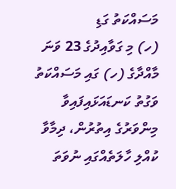މަސައްކަތު ގަޑި
(ހ) މި ގަވާއިދުގެ 23 ވަނަ މާއްދާގެ (ހ) ގައި މަސައްކަތު ވަގުތު ކަނޑައަޅައިފައިވާ މިންވަރުގެ އިތުރުން، ދިމާވާ ކުއްލި ހާލަތެއްގައި ނުވަތަ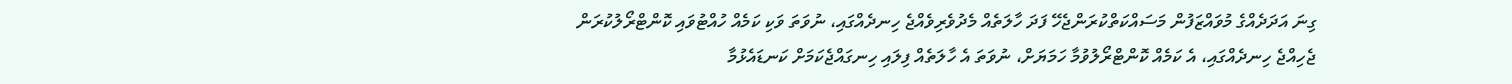ގިނަ އަދަދެއްގެ މުވައްޒަފުން މަސައްކަތްކުރަންޖެހޭ ފަދަ ހާލަތެއް މެދުވެރިވެއްޖެ ހިނދެއްގައި، ނުވަތަ ވަކި ކަމެއް ހުއްޓުވައި ކޮންޓްރޯލުކުރަން ޖެހިއްޖެ ހިނދެއްގައި، އެ ކަމެއް ކޮންޓްރޯލުވުމާ ހަމަޔަށް، ނުވަތަ އެ ހާލަތެއް ފިލައި ހިނގައްޖެކަމަށް ކަނޑައެޅުމާ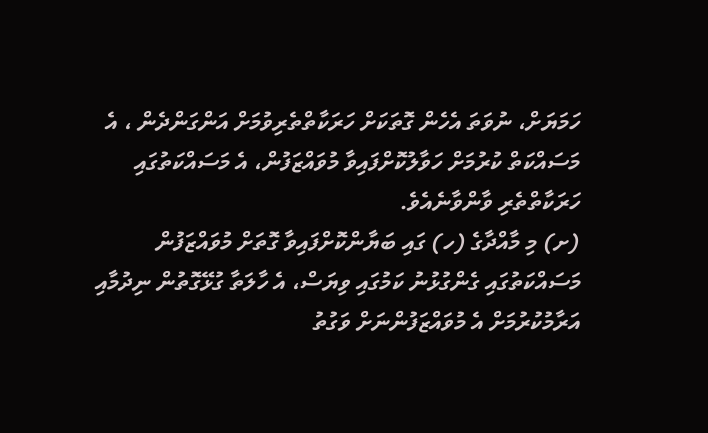ހަމަޔަށް، ނުވަތަ އެހެން ގޮތަކަށް ހަރަކާތްތެރިވުމަށް އަންގަންދެން ، އެ މަސައްކަތް ކުރުމަށް ހަވާލުކޮށްފައިވާ މުވައްޒަފުން، އެ މަސައްކަތުގައި ހަރަކާތްތެރި ވާންވާނެއެވެ.
(ށ) މި މާއްދާގެ (ހ) ގައި ބަޔާންކޮށްފައިވާ ގޮތަށް މުވައްޒަފުން މަސައްކަތުގައި ގެންގުޅުނު ކަމުގައި ވިޔަސް، އެ ހާލަތާ ގުޅޭގޮތުން ނިދުމާއި އަރާމުކުރުމަށް އެ މުވައްޒަފުންނަށް ވަގުތު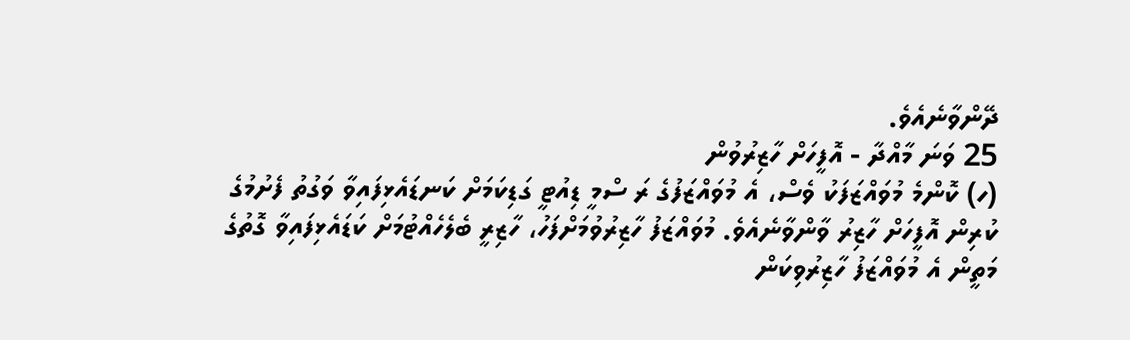ދޭންވާނެއެވެ.
25 ވަނަ މާއްދާ - އޮފީހަށް ހާޒިރުވުން
(ހ) ކޮންމެ މުވައްޒަފަކު ވެސް، އެ މުވައްޒަފުގެ ރަ ސްމީ ޑިއުޓީ ގަޑިކަމަށް ކަނޑައެޅިފައިވާ ވަގުތު ފެށުމުގެ ކުރިން އޮފީހަށް ހާޒިރު ވާންވާނެއެވެ. މުވައްޒަފު ހާޒިރުވުމަށްފަހު، ހާޒިރީ ބެލެހެއްޓުމަށް ކަޑައެޅިފައިވާ ގޮތުގެ މަތީން އެ މުވައްޒަފު ހާޒިރުވިކަން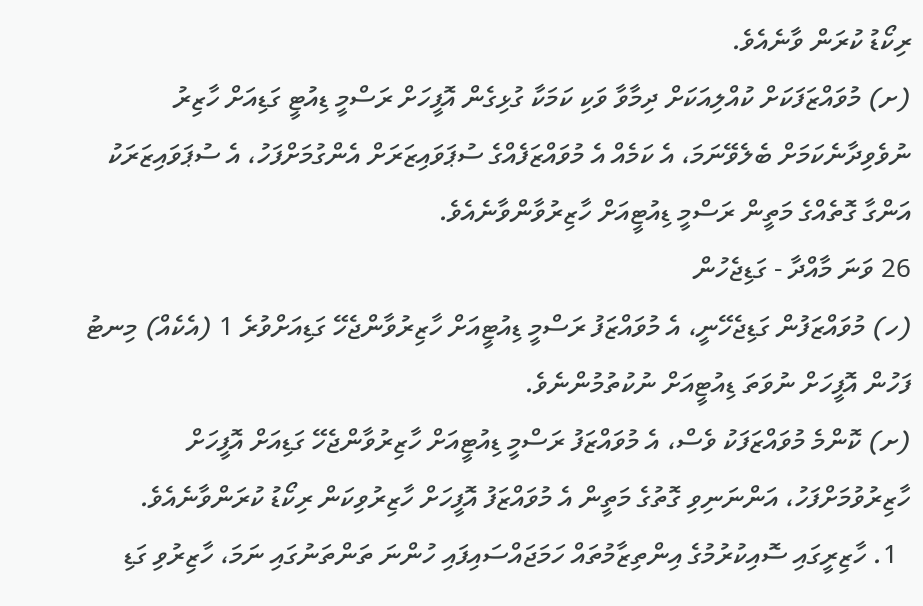ރިކޯޑު ކުރަން ވާނެއެވެ.
(ށ) މުވައްޒަފަކަށް ކުއްލިއަކަށް ދިމާވާ ވަކި ކަމަކާ ގުޅިގެން އޮފީހަށް ރަސްމީ ޑިއުޓީ ގަޑިއަށް ހާޒިރު ނުވެވިދާނެކަމަށް ބެލެވޭނަމަ، އެ ކަމެއް އެ މުވައްޒަފެއްގެ ސުޕަވައިޒަރަށް އެންގުމަށްފަހު، އެ ސުޕަވައިޒަރަކު އަންގާ ގޮތެއްގެ މަތީން ރަސްމީ ޑިއުޓީއަށް ހާޒިރުވާންވާނެއެވެ.
26 ވަނަ މާއްދާ - ގަޑިޖެހުން
(ހ) މުވައްޒަފުން ގަޑިޖެހޭނީ، އެ މުވައްޒަފު ރަސްމީ ޑިއުޓީއަށް ހާޒިރުވާންޖެހޭ ގަޑިއަށްވުރެ 1 (އެކެއް) މިނޓު ފަހުން އޮފީހަށް ނުވަތަ ޑިއުޓީއަށް ނުކުތުމުންނެވެ.
(ށ) ކޮންމެ މުވައްޒަފަކު ވެސް، އެ މުވައްޒަފު ރަސްމީ ޑިއުޓީއަށް ހާޒިރުވާންޖެހޭ ގަޑިއަށް އޮފީހަށް ހާޒިރުވުމަށްފަހު، އަންނަނިވި ގޮތުގެ މަތީން އެ މުވައްޒަފު އޮފީހަށް ހާޒިރުވިކަން ރިކޯޑު ކުރަންވާނެއެވެ.
  1. ހާޒިރީގައި ސޮއިކުރުމުގެ އިންތިޒާމުތައް ހަމަޖައްސައިފައި ހުންނަ ތަންތަނުގައި ނަމަ، ހާޒިރުވި ގަޑި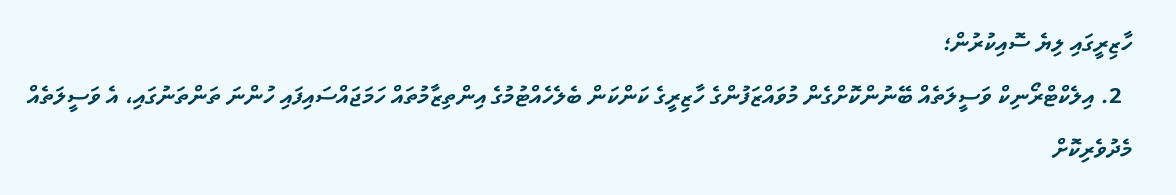ހާޒިރީގައި ލިޔެ ސޮއިކުރުން؛
  2. އިލެކްޓްރޯނިކް ވަސީލަތެއް ބޭނުންކޮށްގެން މުވައްޒަފުންގެ ހާޒިރީގެ ކަންކަން ބެލެހެއްޓުމުގެ އިންތިޒާމުތައް ހަމަޖައްސައިފައި ހުންނަ ތަންތަނުގައި، އެ ވަސީލަތެއް މެދުވެރިކޮށް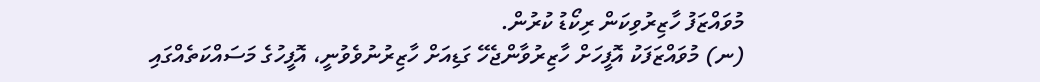މުވައްޒަފު ހާޒިރުވިކަން ރިކޯޑު ކުރުން.
(ނ) މުވައްޒަފަކު އޮފީހަށް ހާޒިރުވާންޖެހޭ ގަޑިއަށް ހާޒިރުނުވެވުނީ، އޮފީހުގެ މަސައްކަތެއްގައި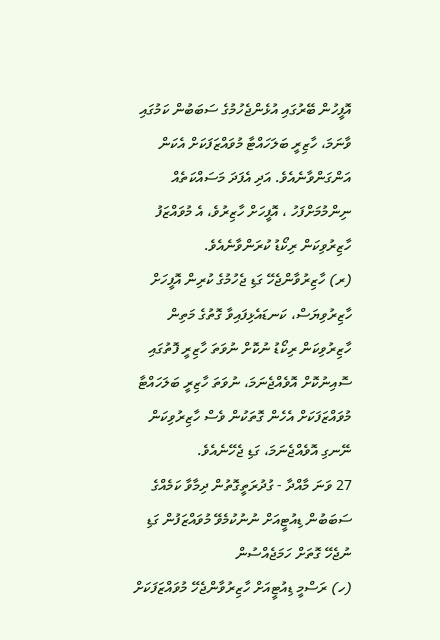އޮފީހުން ބޭރުގައި އުޅެންޖެހުމުގެ ސަބަބުން ކަމުގައި ވާނަމަ، ހާޒިރީ ބަލަހައްޓާ މުވައްޒަފަކަށް އެކަން އަންގަންވާނެއެވެ. އަދި އެފަދަ މަސައްކަތެއް ނިންމުމަށްފަހު ، އޮފީހަށް ހާޒިރުވެ، އެ މުވައްޒަފު ހާޒިރުވިކަން ރިކޯޑު ކުރަންވާނެއެވެ.
(ރ) ހާޒިރުވާންޖެހޭ ގަޑި ޖެހުމުގެ ކުރިން އޮފީހަށް ހާޒިރުވިޔަސް، ކަނޑައެޅިފައިވާ ގޮތުގެ މަތިން ހާޒިރުވިކަން ރިކޯޑު ނުކޮށް ނުވަތަ ހާޒިރީ ފޮތުގައި ސޮއިނުކޮށް އޮވެއްޖެނަމަ، ނުވަތަ ހާޒިރީ ބަލަހައްޓާ މުވައްޒަފަކަށް އެހެން ގޮތަކުން ވެސް ހާޒިރުވިކަން ނޭނގި އޮވެއްޖެނަމަ، ގަޑި ޖެހޭނެއެވެ.
27 ވަނަ މާއްދާ - ގުދުރަތީގޮތުން ދިމާވާ ކަމެއްގެ ސަބަބުން ޑިއުޓީއަށް ނުނުކުމެވޭ މުވައްޒަފުން ގަޑި ނުޖެހޭ ގޮތަށް ހަމަޖެއްސުން
(ހ) ރަސްމީ ޑިއުޓީއަށް ހާޒިރުވާންޖެހޭ މުވައްޒަފަކަށް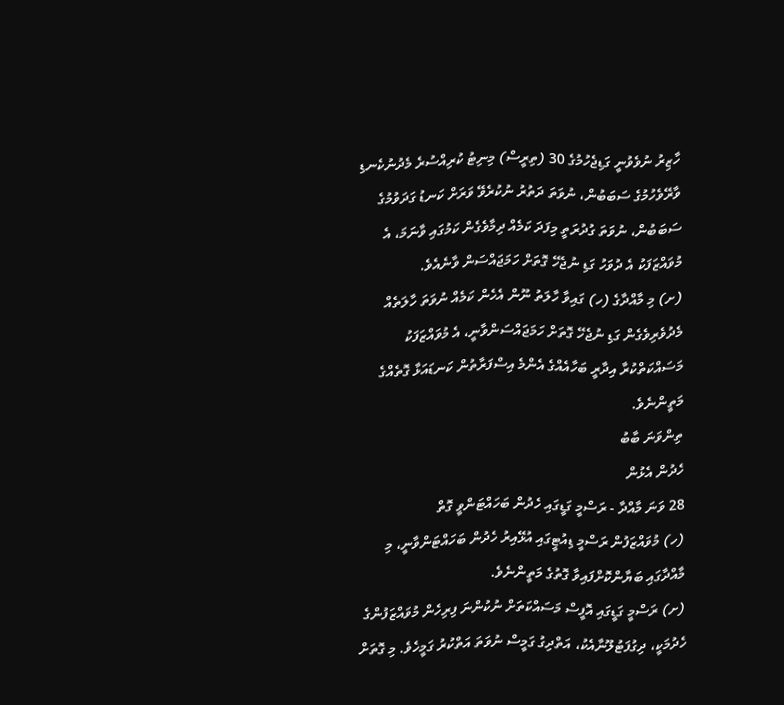ހާޒިރު ނުވެވުނީ ގަޑިޖެހުމުގެ 30 (ތިރީސް) މިނިޓު ކުރިއްސުރެ މެދުނުކެނޑި ވާރޭވެހުމުގެ ސަބަބުން، ނުވަތަ ދަތުރު ނުކުރެވޭ ވަރަށް ކަނޑު ގަދަވުމުގެ ސަބަބުން، ނުވަތަ ގުދުރަތީ މިފަދަ ކަމެއް ދިމާވެގެން ކަމުގައި ވާނަމަ، އެ މުވައްޒަފަކު އެ ދުވަހު ގަޑި ނުޖެހޭ ގޮތަށް ހަމަޖައްސަން ވާނެއެވެ.
(ށ) މި މާއްދާގެ (ހ) ގައިވާ ހާލަތު ނޫން އެހެން ކަމެއް ނުވަތަ ހާލަތެއް މެދުވެރިވެގެން ގަޑި ނުޖެހޭ ގޮތަށް ހަމަޖައްސަންވާނީ، އެ މުވައްޒަފަކު މަސައްކަތްކުރާ އިދާރީ ބަހާއެއްގެ އެންމެ އިސްފަރާތުން ކަނޑައަޅާ ގޮތެއްގެ މަތީންނެވެ.
ތިންވަނަ ބާބު
ހެދުން އެޅުން
28 ވަނަ މާއްދާ - ރަސްމީ ގަޑީގައި ހެދުން ބަހައްޓަންވީ ގޮތް
(ހ) މުވައްޒަފުން ރަސްމީ ޑިއުޓީގައި އުޅޭއިރު ހެދުން ބަހައްޓަންވާނީ، މި މާއްދާގައި ބަޔާންކޮށްފައިވާ ގޮތުގެ މަތީންނެވެ.
(ށ) ރަސްމީ ގަޑީގައި އޮފީސް މަސައްކަތަށް ނުކުންނަ ފިރިހެން މުވައްޒަފުންގެ ހެދުމަކީ، ދިގުފަޓުލޫނާއެކު، އަތްދިގު ގަމީސް ނުވަތަ އަތްކުރު ގަމީހެވެ. މި ގޮތަށް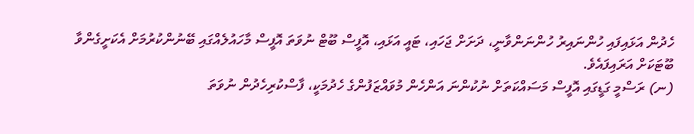ހެދުން އަޅައިފައި ހުންނައިރު ހުންނަންވާނީ، ދަށަށް ޖަހައި، ޓައީ އަޅައި، އޮފީސް ބޫޓް ނުވަތަ އޮފީސް މާހައުލެއްގައި ބޭނުންކުރުމަށް އެކަށީގެންވާ ބޫޓަކަށް އަރައިފައެވެ.
(ނ) ރަސްމީ ގަޑީގައި އޮފީސް މަސައްކަތަށް ނުކުންނަ އަންހެން މުވައްޒަފުންގެ ހެދުމަކީ، ފާސްކުރިހެދުން ނުވަތަ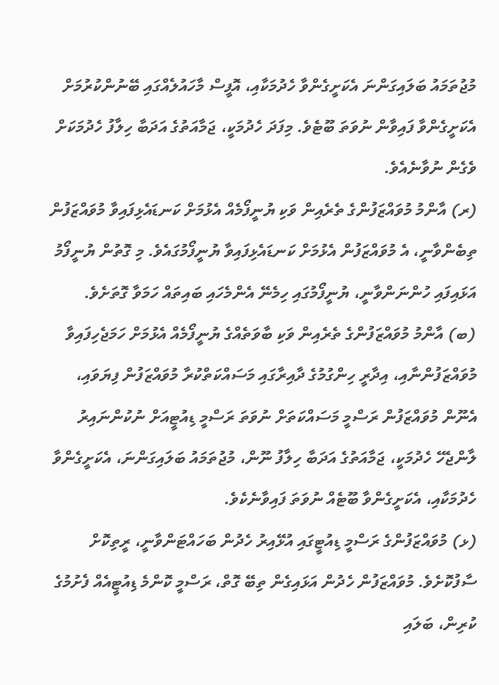މުޖުތަމައު ބަލައިގަންނަ އެކަށީގެންވާ ހެދުމަކާއި، އޮފީސް މާހައުލެއްގައި ބޭނުންކުރުމަށް އެކަށީގެންވާ ފައިވާން ނުވަތަ ބޫޓެވެ. މިފަދަ ހެދުމަކީ، ޖަމާއަތުގެ އަދަބާ ހިލާފު ހެދުމަކަށް ވެގެން ނުވާނެއެވެ.
(ރ) އާންމު މުވައްޒަފުންގެ ތެރެއިން ވަކި ޔުނީފޯމެއް އެޅުމަށް ކަނޑައެޅިފައިވާ މުވައްޒަފުން ތިބެންވާނީ، އެ މުވައްޒަފުން އެޅުމަށް ކަނޑައެޅިފައިވާ ޔުނީފޯމުގައެވެ. މި ގޮތުން ޔުނީފޯމު އަޅައިފައި ހުންނަންވާނީ، ޔުނީފޯމުގައި ހިމެނޭ އެންމެހައި ބައިތައް ހަމަވާ ގޮތަށެވެ.
(ބ) އާންމު މުވައްޒަފުންގެ ތެރެއިން ވަކި ބާވަތެއްގެ ޔުނީފޯމެއް އެޅުމަށް ހަމަޖެހިފައިވާ މުވައްޒަފުންނާއި، އިދާރީ ހިންގުމުގެ ދާއިރާގައި މަސައްކަތްކުރާ މުވައްޒަފުން ފިޔަވައި، އެނޫން މުވައްޒަފުން ރަސްމީ މަސައްކަތަށް ނުވަތަ ރަސްމީ ޑިއުޓީއަށް ނުކުންނައިރު ލާންޖެހޭ ހެދުމަކީ، ޖަމާއަތުގެ އަދަބާ ހިލާފު ނޫން، މުޖުތަމައު ބަލައިގަންނަ، އެކަށީގެންވާ ހެދުމަކާއި، އެކަށީގެންވާ ބޫޓެއް ނުވަތަ ފައިވާނެކެވެ.
(ޅ) މުވައްޒަފުންގެ ރަސްމީ ޑިއުޓީގައި އުޅޭއިރު ހެދުން ބަހައްޓަންވާނީ، ރީތިކޮށް ސާފުކޮށެވެ. މުވައްޒަފުން ހެދުން އަޅައިގެން ތިބޭ ގޮތް، ރަސްމީ ކޮންމެ ޑިއުޓީއެއް ފެށުމުގެ ކުރިން، ބަލައި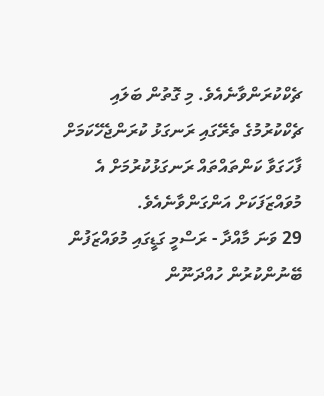ޗެކްކުރަންވާނެއެވެ. މި ގޮތުން ބަލައި ޗެކްކުރުމުގެ ތެރޭގައި ރަނގަޅު ކުރަންޖެހޭކަމަށް ފާހަގަވާ ކަންތައްތައް ރަނގަޅުކުރުމަށް އެ މުވައްޒަފަކަށް އަންގަންވާނެއެވެ.
29 ވަނަ މާއްދާ - ރަސްމީ ގަޑީގައި މުވައްޒަފުން ބޭނުންކުރުން ހުއްދަނޫން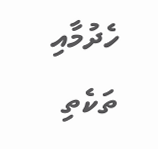ހެދުމާއި ތަކެތި